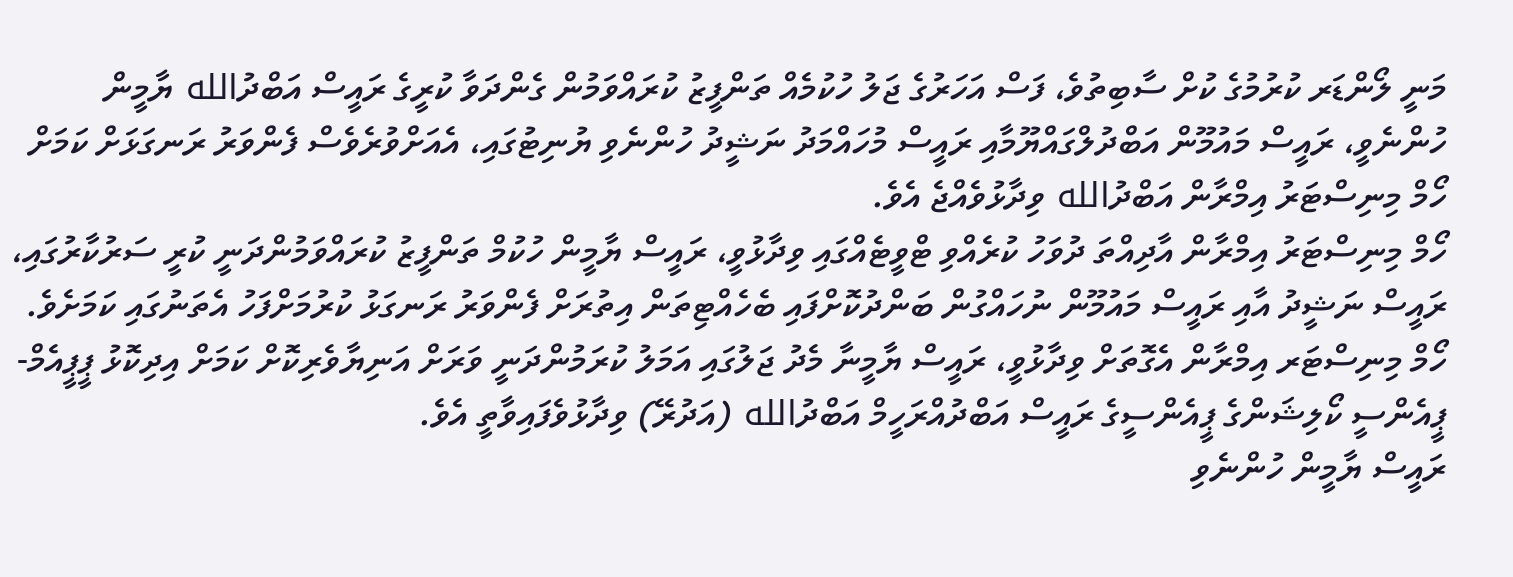މަނީ ލޯންޑަރ ކުރުމުގެ ކުށް ސާބިތުވެ، ފަސް އަހަރުގެ ޖަލު ހުކުމެއް ތަންފީޒު ކުރައްވަމުން ގެންދަވާ ކުރީގެ ރައީސް އަބްދުالله ޔާމީން ހުންނެވީ، ރައީސް މައުމޫން އަބްދުލްގައްޔޫމާއި ރައީސް މުހައްމަދު ނަޝީދު ހުންނެވި ޔުނިޓުގައި، އެއަށްވުރެވެސް ފެންވަރު ރަނގަޅަށް ކަމަށް ހޯމް މިނިސްޓަރު އިމްރާން އަބްދުالله ވިދާޅުވެއްޖެ އެވެ.
ހޯމް މިނިސްޓަރު އިމްރާން އާދިއްތަ ދުވަހު ކުރެއްވި ޓްވީޓެއްގައި ވިދާޅުވީ، ރައީސް ޔާމީން ހުކުމް ތަންފީޒު ކުރައްވަމުންދަނީ ކުރީ ސަރުކާރުގައި، ރައީސް ނަޝީދު އާއި ރައީސް މައުމޫން ނުހައްގުން ބަންދުކޮށްފައި ބެހެއްޓިތަން އިތުރަށް ފެންވަރު ރަނގަޅު ކުރުމަށްފަހު އެތަނުގައި ކަމަށެވެ.
ހޯމް މިނިސްޓަރ އިމްރާން އެގޮތަށް ވިދާޅުވީ، ރައީސް ޔާމީނާ މެދު ޖަލުގައި އަމަލު ކުރަމުންދަނީ ވަރަށް އަނިޔާވެރިކޮށް ކަމަށް އިދިކޮޅު ޕީޕީއެމް-ޕީއެންސީ ކޯލިޝަންގެ ޕީއެންސީގެ ރައީސް އަބްދުއްރަހީމް އަބްދުالله (އަދުރޭ) ވިދާޅުވެފައިވާތީ އެވެ.
ރައީސް ޔާމީން ހުންނެވި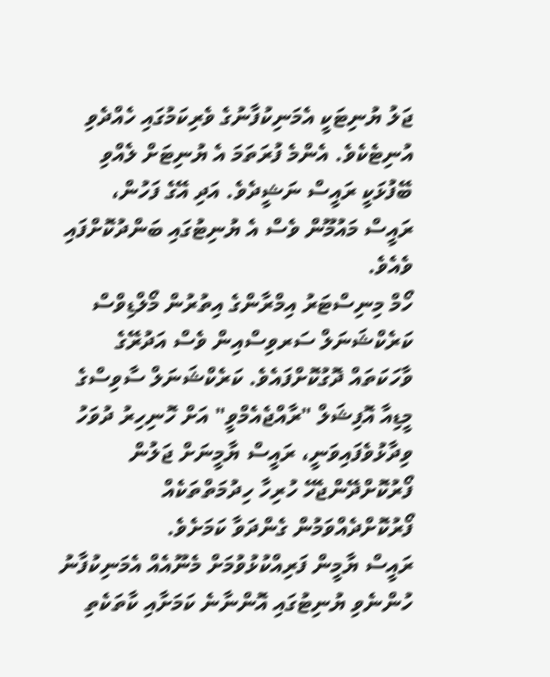ޖަލު ޔުނިޓަކީ އެމަނިކުފާނުގެ ވެރިކަމުގައި ހެއްދެވި އުނިޓެކެވެ. އެންމެ ފުރަތަމަ އެ ޔުނިޓަށް ލެއްވި ބޭފުޅަކީ ރައީސް ނަޝީދެވެ. އަދި އޭގެ ފަހުން، ރައީސް މައުމޫން ވެސް އެ ޔުނިޓުގައި ބަންދުކޮށްފައި ވެއެވެ.
ހޯމް މިނިސްޓަރު އިމްރާންގެ އިތުރުން މޯލްޑިވްސް ކަރެކްޝަނަލް ސަރވިސްއިން ވެސް އަދުރޭގެ ވާހަކަތައް ދޮގުކޮށްފައެވެ. ކަރެކްޝަނަލް ސާވިސްގެ މީޑިއާ އޮފިޝަލް "ރާއްޖެއެމްވީ" އަށް ހޮނިހިރު ދުވަހު ވިދާޅުވެފައިވަނީ، ރައީސް ޔާމީނަށް ޖަލުން ފޯރުކޮށްދޭންޖެހޭ ހުރިހާ ހިދުމަތްތަކެއް ފޯރުކޮށްދެއްވަމުން ގެންދަވާ ކަމަށެވެ.
ރައީސް ޔާމީން ފަރިއްކުޅުވުމަށް މެނޫއެއް އެމަނިކުފާނު ހުންނެވި ޔުނިޓުގައި އޮންނާނެ ކަމަށާއި ކާތަކެތި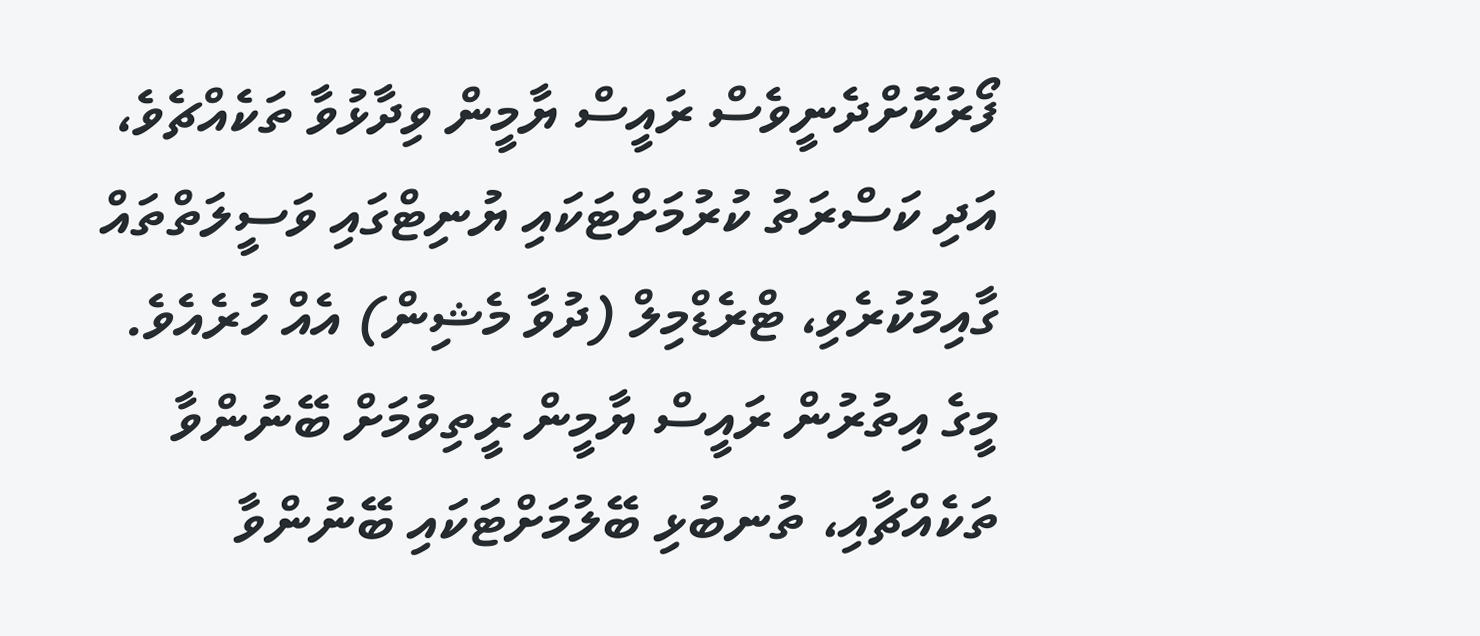ފޯރުކޮށްދެނީވެސް ރައީސް ޔާމީން ވިދާޅުވާ ތަކެއްޗެވެ، އަދި ކަސްރަތު ކުރުމަށްޓަކައި ޔުނިޓްގައި ވަސީލަތްތައް ގާއިމުކުރެވި، ޓްރެޑްމިލް (ދުވާ މެޝިން) އެއް ހުރެއެވެ. މީގެ އިތުރުން ރައީސް ޔާމީން ރީތިވުމަށް ބޭނުންވާ ތަކެއްޗާއި، ތުނބުޅި ބޭލުމަށްޓަކައި ބޭނުންވާ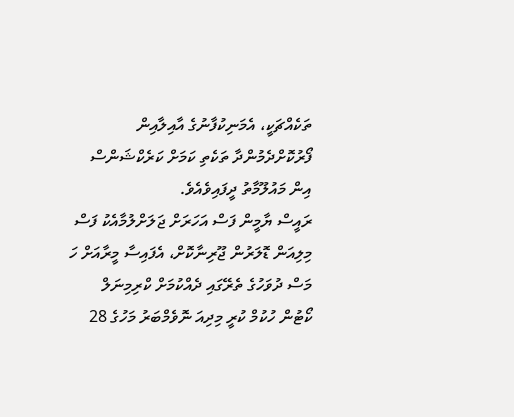ތަކެއްޗަކީ، އެމަނިކުފާނުގެ އާއިލާއިން ފޯރުކޮށްދެމުންދާ ތަކެތި ކަމަށް ކަރެކްޝަންސް އިން މައުލޫމާތު ދީފައިވެއެވެ.
ރައީސް ޔާމީން ފަސް އަހަރަށް ޖަލަށްލުމާއެކު ފަސް މިލިއަން ޑޮލަރުން ޖޫރިނާކޮށް، އެފައިސާ މީރާއަށް ހަ މަސް ދުވަހުގެ ތެރޭގައި ދެއްކުމަށް ކްރިމިނަލް ކޯޓުން ހުކުމް ކުރީ މިދިއަ ނޮވެމްބަރު މަހުގެ 28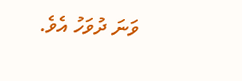ވަނަ ދުވަހު އެވެ.